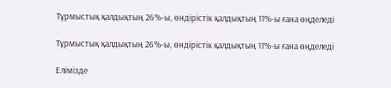Тұрмыстық қалдықтың 26%-ы, өндірістік қалдықтың 11%-ы ғана өңделеді

Тұрмыстық қалдықтың 26%-ы, өндірістік қалдықтың 11%-ы ғана өңделеді

Елімізде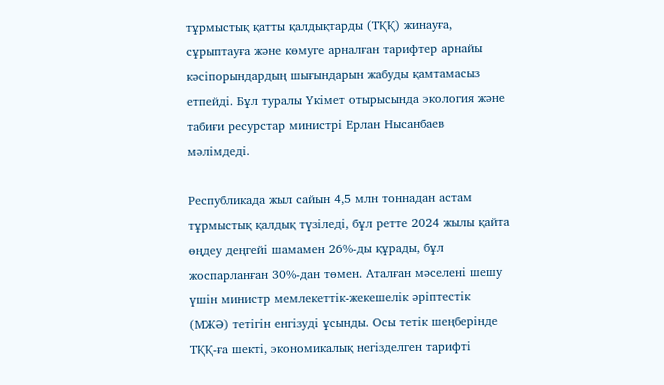тұрмыстық қатты қалдықтарды (ТҚҚ) жинауға, сұрыптауға және көмуге арналған тарифтер арнайы кәсіпорындардың шығындарын жабуды қамтамасыз етпейді. Бұл туралы Үкімет отырысында экология және табиғи ресурстар министрі Ерлан Нысанбаев мәлімдеді.

Республикада жыл сайын 4,5 млн тоннадан астам тұрмыстық қалдық түзіледі, бұл ретте 2024 жылы қайта өңдеу деңгейі шамамен 26%-ды құрады, бұл жоспарланған 30%-дан төмен. Аталған мәселені шешу үшін министр мемлекеттік-жекешелік әріптестік (МЖӘ) тетігін енгізуді ұсынды. Осы тетік шеңберінде ТҚҚ-ға шекті, экономикалық негізделген тарифті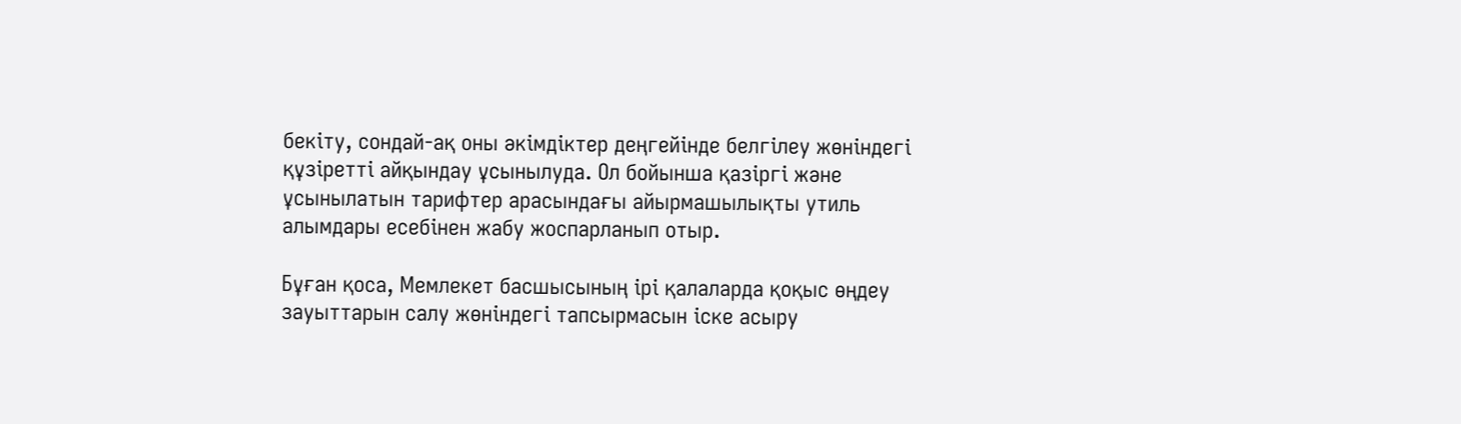бекіту, сондай-ақ оны әкімдіктер деңгейінде белгілеу жөніндегі құзіретті айқындау ұсынылуда. Ол бойынша қазіргі және ұсынылатын тарифтер арасындағы айырмашылықты утиль алымдары есебінен жабу жоспарланып отыр.

Бұған қоса, Мемлекет басшысының ірі қалаларда қоқыс өңдеу зауыттарын салу жөніндегі тапсырмасын іске асыру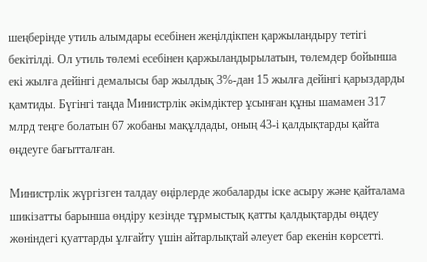шеңберінде утиль алымдары есебінен жеңілдікпен қаржыландыру тетігі бекітілді. Ол утиль төлемі есебінен қаржыландырылатын, төлемдер бойынша екі жылға дейінгі демалысы бар жылдық 3%-дан 15 жылға дейінгі қарыздарды қамтиды. Бүгінгі таңда Министрлік әкімдіктер ұсынған құны шамамен 317 млрд теңге болатын 67 жобаны мақұлдады, оның 43-і қалдықтарды қайта өңдеуге бағытталған.

Министрлік жүргізген талдау өңірлерде жобаларды іске асыру және қайталама шикізатты барынша өндіру кезінде тұрмыстық қатты қалдықтарды өңдеу жөніндегі қуаттарды ұлғайту үшін айтарлықтай әлеует бар екенін көрсетті.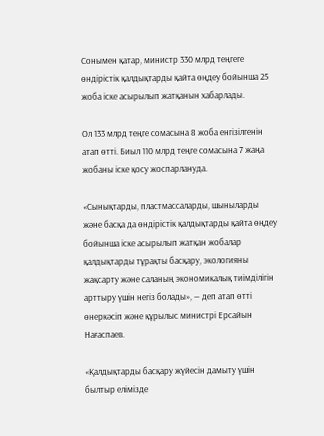Сонымен қатар, министр 330 млрд теңгеге өндірістік қалдықтарды қайта өңдеу бойынша 25 жоба іске асырылып жатқанын хабарлады.

Ол 133 млрд теңге сомасына 8 жоба енгізілгенін атап өтті. Биыл 110 млрд теңге сомасына 7 жаңа жобаны іске қосу жоспарлануда.

«Сынықтарды, пластмассаларды, шыныларды және басқа да өндірістік қалдықтарды қайта өңдеу бойынша іске асырылып жатқан жобалар қалдықтарды тұрақты басқару, экологияны жақсарту және саланың экономикалық тиімділігін арттыру үшін негіз болады», — деп атап өтті өнеркәсіп және құрылыс министрі Ерсайын Нағаспаев.

«Қалдықтарды басқару жүйесін дамыту үшін былтыр елімізде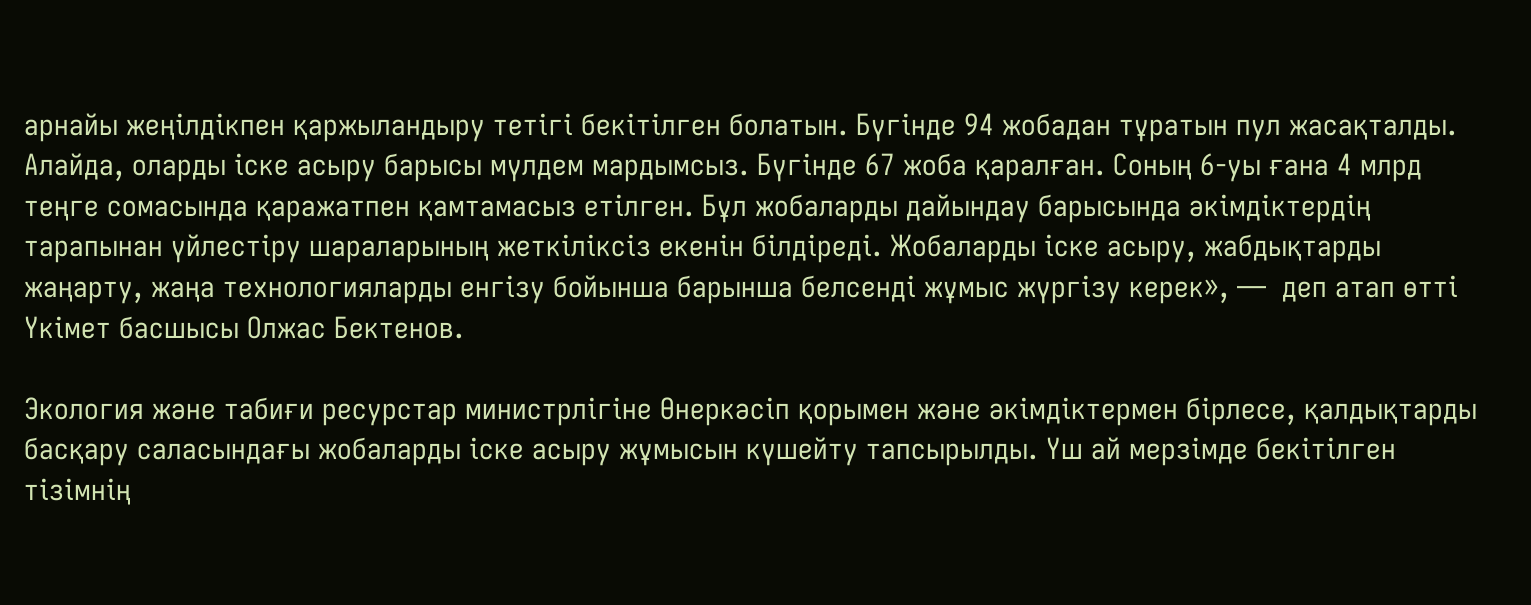арнайы жеңілдікпен қаржыландыру тетігі бекітілген болатын. Бүгінде 94 жобадан тұратын пул жасақталды. Алайда, оларды іске асыру барысы мүлдем мардымсыз. Бүгінде 67 жоба қаралған. Соның 6-уы ғана 4 млрд теңге сомасында қаражатпен қамтамасыз етілген. Бұл жобаларды дайындау барысында әкімдіктердің тарапынан үйлестіру шараларының жеткіліксіз екенін білдіреді. Жобаларды іске асыру, жабдықтарды жаңарту, жаңа технологияларды енгізу бойынша барынша белсенді жұмыс жүргізу керек», —  деп атап өтті Үкімет басшысы Олжас Бектенов.

Экология және табиғи ресурстар министрлігіне Өнеркәсіп қорымен және әкімдіктермен бірлесе, қалдықтарды басқару саласындағы жобаларды іске асыру жұмысын күшейту тапсырылды. Үш ай мерзімде бекітілген тізімнің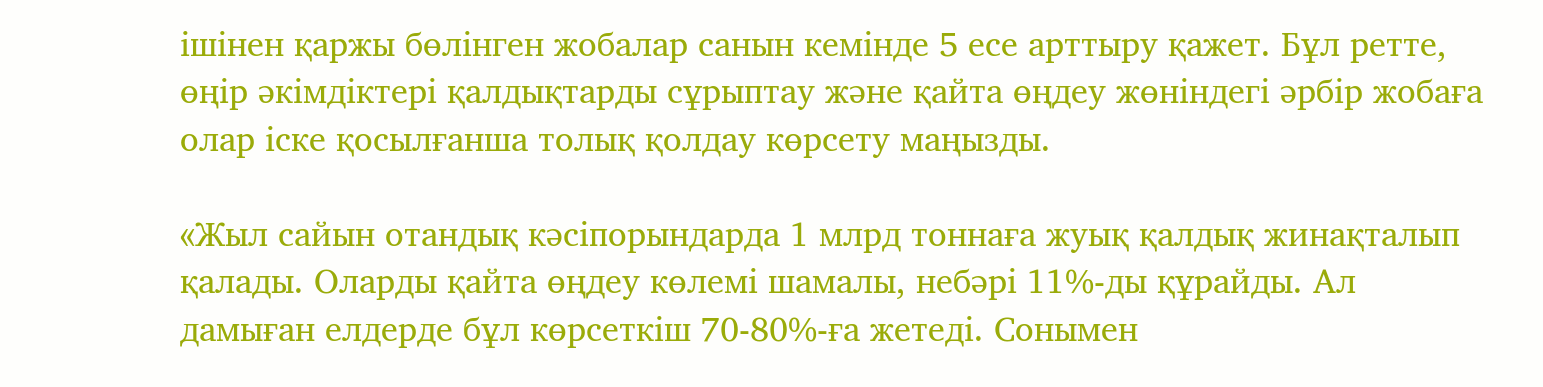ішінен қаржы бөлінген жобалар санын кемінде 5 есе арттыру қажет. Бұл ретте, өңір әкімдіктері қалдықтарды сұрыптау және қайта өңдеу жөніндегі әрбір жобаға олар іске қосылғанша толық қолдау көрсету маңызды.

«Жыл сайын отандық кәсіпорындарда 1 млрд тоннаға жуық қалдық жинақталып қалады. Оларды қайта өңдеу көлемі шамалы, небәрі 11%-ды құрайды. Ал дамыған елдерде бұл көрсеткіш 70-80%-ға жетеді. Сонымен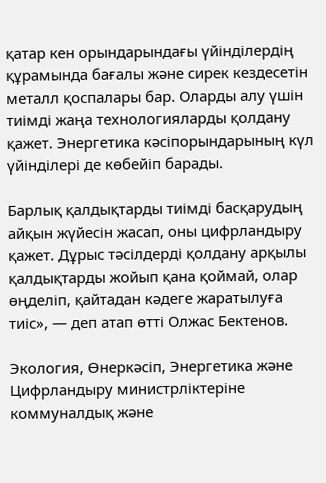қатар кен орындарындағы үйінділердің құрамында бағалы және сирек кездесетін металл қоспалары бар. Оларды алу үшін тиімді жаңа технологияларды қолдану қажет. Энергетика кәсіпорындарының күл үйінділері де көбейіп барады.

Барлық қалдықтарды тиімді басқарудың айқын жүйесін жасап, оны цифрландыру қажет. Дұрыс тәсілдерді қолдану арқылы қалдықтарды жойып қана қоймай, олар өңделіп, қайтадан кәдеге жаратылуға тиіс», — деп атап өтті Олжас Бектенов.

Экология, Өнеркәсіп, Энергетика және Цифрландыру министрліктеріне коммуналдық және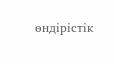өндірістік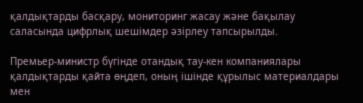қалдықтарды басқару, мониторинг жасау және бақылау саласында цифрлық шешімдер әзірлеу тапсырылды.

Премьер-министр бүгінде отандық тау-кен компаниялары қалдықтарды қайта өңдеп, оның ішінде құрылыс материалдары мен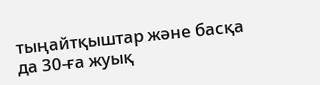тыңайтқыштар және басқа да 30-ға жуық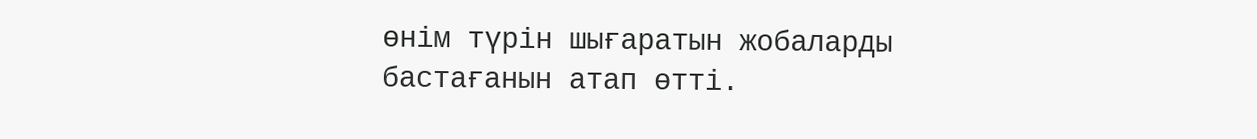өнім түрін шығаратын жобаларды бастағанын атап өтті.